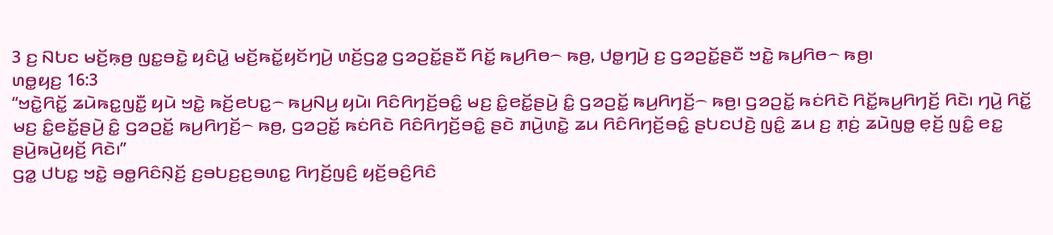3 ꤢ꤬ ꤡꤝꤢ ꤗꤢꤩ꤬ꤒ꤫ꤥ꤬ ꤜꤢ꤭ꤋꤢꤧ꤭ ꤟꤢꤨꤣꤧ꤭ ꤗꤢꤩ꤬ꤒꤢꤩ꤭ꤟꤢꤩꤚꤣꤧ꤬ ꤛꤢꤩ꤬ꤞꤤ꤭ ꤞꤤꤑꤢꤩ꤭ꤔꤢꤪ ꤖꤢꤩ꤭ ꤒꤣ꤬ꤖꤥ꤮ ꤒꤥ꤬, ꤓꤥ꤭ꤚꤣꤧ꤬ ꤢ꤬ ꤞꤤꤑꤢꤩ꤭ꤔꤢꤪ ꤠꤢꤧ꤭ ꤒꤣ꤬ꤖꤥ꤮ ꤒꤥ꤬꤯
ꤛꤥ꤭ꤟꤢ꤬ 16:3
“ꤠꤢꤧ꤭ꤖꤢꤩ꤭ ꤘꤣꤧꤒꤢ꤭ꤜꤢꤪ꤭ ꤟꤣꤧ ꤠꤢꤧ꤭ ꤒꤢꤩ꤬ꤕꤝꤢ꤭꤮ ꤒꤣ꤬ꤡꤣ꤬ ꤟꤣꤧ꤯ ꤖꤢꤨꤖꤚꤢꤩ꤬ꤋꤢꤨ꤭ ꤗꤢ꤬ ꤢꤨ꤭ꤕꤢꤩ꤭ꤔꤣꤧ꤬ ꤢꤨ꤭ ꤞꤤꤑꤢꤩ꤭ ꤒꤣ꤬ꤖꤚꤢꤩ꤬꤮ ꤒꤥ꤬꤯ ꤞꤤꤑꤢꤩ꤭ ꤒꤢꤦꤖꤢꤧ ꤖꤢꤩ꤭ꤒꤣ꤬ꤖꤚꤢꤩ꤬ ꤖꤢꤧ꤯ ꤚꤣꤧ꤬ ꤖꤢꤩ꤭ ꤗꤢ꤬ ꤢꤨ꤭ꤕꤢꤩ꤭ꤔꤣꤧ꤬ ꤢꤨ꤭ ꤞꤤꤑꤢꤩ꤭ ꤒꤣ꤬ꤖꤚꤢꤩ꤬꤮ ꤒꤥ꤬, ꤞꤤꤑꤢꤩ꤭ ꤒꤢꤦꤖꤢꤧ ꤖꤢꤨꤖꤚꤢꤩ꤬ꤋꤢꤨ꤭ ꤔꤢꤧ ꤊꤣꤧ꤬ꤛꤢꤧ꤭ ꤘꤣ ꤖꤢꤨꤖꤚꤢꤩ꤬ꤋꤢꤨ꤭ ꤔꤝꤢꤓꤢꤧ꤬ ꤜꤢꤨ꤭ ꤘꤣ ꤢ꤬ ꤊ꤫ꤢꤦ꤬ ꤘꤣꤧꤜꤥ꤭ ꤕ꤫ꤢꤩ꤬ ꤜꤢꤨ꤭ ꤕꤢ꤭ ꤔꤣꤧ꤬ꤒꤣꤧ꤬ꤟꤢꤩ꤬ ꤖꤢꤧ꤯”
ꤞꤤ꤭ ꤓꤝꤢ꤭ ꤠꤢꤧ꤭ ꤋꤥ꤭ꤖꤢꤨꤡ꤫ꤢꤩ꤬ ꤢ꤬ꤋꤝꤢ꤬ꤢ꤬ꤋꤛꤢ꤭ ꤖꤚꤢꤩ꤬ꤜꤢꤨ꤬ ꤟꤢꤩ꤬ꤋꤢꤨ꤬ꤖꤢꤨ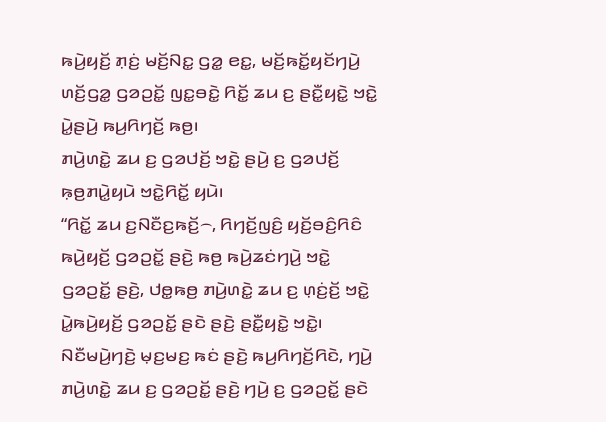ꤒꤣꤧ꤬ꤟꤢꤩ꤬ ꤊ꤫ꤢꤦ꤬ ꤗꤢꤩ꤬ꤡꤢ꤭ ꤞꤤ꤭ ꤕꤢ꤭, ꤗꤢꤩ꤬ꤒꤢꤩ꤭ꤟꤢꤩꤚꤣꤧ꤬ ꤛꤢꤩ꤬ꤞꤤ꤭ ꤞꤤꤑꤢꤩ꤭ ꤜꤢ꤭ꤋꤢꤧ꤭ ꤖꤢꤩ꤭ ꤘꤣ ꤢ꤬ ꤔꤢꤪ꤭ꤟꤢꤧ꤭ ꤠꤢꤧ꤭ ꤣꤧ꤭ꤔꤣꤧ꤬ ꤒꤣ꤬ꤖꤚꤢꤩ꤬ ꤒꤥ꤬꤯
ꤊꤣꤧ꤬ꤛꤢꤧ꤭ ꤘꤣ ꤢ꤬ ꤞꤤꤓꤢꤩ꤬ ꤠꤢꤧ꤭ ꤔꤣꤧ꤬ ꤢ꤬ ꤞꤤꤓꤢꤩ꤬ ꤒ꤫ꤥ꤬ꤊꤣꤧ꤭ꤟꤣꤧ ꤠꤢꤧ꤭ꤖꤢꤩ꤭ ꤟꤣꤧ꤯
“ꤖꤢꤩ꤭ ꤘꤣ ꤢ꤬ꤡꤢꤪꤢ꤬ꤒꤢꤩ꤬꤮, ꤖꤚꤢꤩ꤬ꤜꤢꤨ꤬ ꤟꤢꤩ꤬ꤋꤢꤨ꤬ꤖꤢꤨ ꤒꤣꤧ꤬ꤟꤢꤩ꤬ ꤞꤤꤑꤢꤩ꤭ ꤔꤢꤧ꤬ ꤒꤥ꤬ ꤒꤣꤧ꤬ꤘꤢꤦꤚꤣꤧ꤬ ꤠꤢꤧ꤭ ꤞꤤꤑꤢꤩ꤭ ꤔꤢꤧ꤬, ꤓꤥ꤭ꤒꤥ꤬ ꤊꤣꤧ꤬ꤛꤢꤧ꤭ ꤘꤣ ꤢ꤬ ꤛ꤫ꤢꤦ꤬ꤢꤩ꤬ ꤠꤢꤧ꤭ ꤣꤧ꤭ꤒꤣꤧ꤬ꤟꤢꤩ꤬ ꤞꤤꤑꤢꤩ꤭ ꤔꤢꤧ ꤔꤢꤧ꤬ ꤔꤢꤪ꤭ꤟꤢꤧ꤭ ꤠꤢꤧ꤭꤯
ꤡꤢꤪꤗꤣꤧ꤬ꤚꤢꤧ꤬ ꤗ꤫ꤢ꤬ꤗꤢ꤬ ꤒꤢꤦ ꤔꤢꤧ꤬ ꤒꤣ꤬ꤖꤚꤢꤩ꤬ꤖꤢꤧ, ꤚꤣꤧ꤬ ꤊꤣꤧ꤬ꤛꤢꤧ꤭ ꤘꤣ ꤢ꤬ ꤞꤤꤑꤢꤩ꤭ ꤔꤢꤧ꤬ ꤚꤣꤧ꤬ ꤢ꤬ ꤞꤤꤑꤢꤩ꤭ ꤔꤢꤧ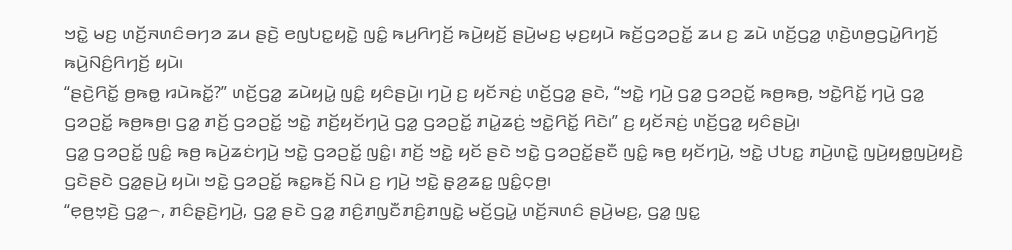ꤠꤢꤧ꤭ ꤗꤢ꤬ ꤛꤢꤩ꤬ꤏꤛꤢꤨꤋꤚꤤ ꤘꤣ ꤔꤢꤧ꤬ ꤕꤜꤝꤢ꤭ꤟꤢꤧ꤭ ꤜꤢꤨ꤭ ꤒꤣ꤬ꤖꤚꤢꤩ꤬ ꤒꤣꤧ꤬ꤟꤢꤩ꤬ ꤔꤣꤧ꤬ꤗꤢ꤬ ꤗ꤫ꤢ꤬ꤟꤣꤧ ꤒꤢꤩ꤬ꤞꤤꤑꤢꤩ꤭ ꤘꤣ ꤢ꤬ ꤘꤣꤧ ꤛꤢꤩ꤬ꤞꤤ꤭ ꤛ꤫ꤢꤧ꤬ꤛꤥ꤬ꤞꤣꤧ꤭ꤖꤚꤢꤩ꤬ ꤒꤣꤧ꤬ꤡꤢꤨ꤬ꤖꤚꤢꤩ꤬ ꤟꤣꤧ꤯
“ꤔꤢꤧ꤬ꤖꤢꤩ꤭ ꤥ꤬ꤒꤥ꤭ ꤙꤣꤧꤒꤢꤩ꤭?” ꤛꤢꤩ꤬ꤞꤤ꤭ ꤘꤣꤧꤟꤣꤧ꤭ ꤜꤢꤨ꤭ ꤟꤢꤨꤔꤣꤧ꤬꤯ ꤚꤣꤧ꤬ ꤢ꤬ ꤟꤢꤩꤏꤢꤦ꤬ ꤛꤢꤩ꤬ꤞꤤ꤭ ꤔꤢꤧ, “ꤠꤢꤧ꤭ ꤚꤣꤧ꤬ ꤞꤤ꤭ ꤞꤤꤑꤢꤩ꤭ ꤒꤥ꤬ꤒꤥ꤬, ꤠꤢꤧ꤭ꤖꤢꤩ꤭ ꤚꤣꤧ꤬ ꤞꤤ꤭ ꤞꤤꤑꤢꤩ꤭ ꤒꤥ꤬ꤒꤥ꤬꤯ ꤞꤤ꤭ ꤊꤢꤩ꤬ ꤞꤤꤑꤢꤩ꤭ ꤠꤢꤧ꤭ ꤊꤢꤩ꤬ꤟꤢꤩꤚꤣꤧ꤬ ꤞꤤ꤭ ꤞꤤꤑꤢꤩ꤭ ꤊꤣꤧ꤭ꤘꤢꤦ꤬ ꤠꤢꤧ꤭ꤖꤢꤩ꤭ ꤖꤢꤧ꤯” ꤢ꤬ ꤟꤢꤩꤏꤢꤦ꤬ ꤛꤢꤩ꤬ꤞꤤ꤭ ꤟꤢꤨꤔꤣꤧ꤬꤯
ꤞꤤ꤭ ꤞꤤꤑꤢꤩ꤭ ꤜꤢꤨ꤭ ꤒꤥ꤬ ꤒꤣꤧ꤬ꤘꤢꤦꤚꤣꤧ꤬ ꤠꤢꤧ꤭ ꤞꤤꤑꤢꤩ꤭ ꤜꤢꤨ꤭꤯ ꤊꤢꤩ꤬ ꤠꤢꤧ꤭ ꤟꤢꤩ ꤔꤢꤧ ꤠꤢꤧ꤭ ꤞꤤꤑꤢꤩ꤭ꤔꤢꤪ ꤜꤢꤨ꤭ ꤒꤥ꤬ ꤟꤢꤩꤚꤣꤧ꤬, ꤠꤢꤧ꤭ ꤓꤝꤢ꤭ ꤊꤣꤧ꤬ꤛꤢꤧ꤭ ꤜꤣꤧ꤬ꤟꤥ꤭ꤜꤣꤧ꤬ꤟꤢꤧ꤬ ꤞꤢꤧꤔꤢꤧ ꤞꤤ꤭ꤔꤣꤧ꤬ ꤟꤣꤧ꤯ ꤠꤢꤧ꤭ ꤞꤤꤑꤢꤩ꤭ ꤒꤢ꤭ꤒꤢꤩ꤬ ꤡꤣꤧ ꤢ꤬ ꤚꤣꤧ꤬ ꤠꤢꤧ꤭ ꤔ꤫ꤤ꤬ꤘꤢ꤭ ꤜꤢꤨ꤭ꤍ꤫ꤥ꤬꤯
“ꤕ꤫ꤥ꤬ꤠ꤫ꤢꤧ꤬ ꤞꤤ꤭꤮, ꤊꤢꤨꤔ꤫ꤢꤧ꤬ꤚꤣꤧ꤬, ꤞꤤ꤭ ꤔꤢꤧ ꤞꤤ꤭ ꤊꤢꤨ꤬ꤊꤜꤢꤪꤊꤢꤨ꤬ꤊꤜꤢꤧ꤭ ꤗꤢꤩ꤬ꤞꤣꤧ꤭ ꤛꤢꤩ꤬ꤏꤛꤢꤨ ꤔꤣꤧ꤬ꤗꤢ꤬, ꤞꤤ꤭ ꤜꤢ꤭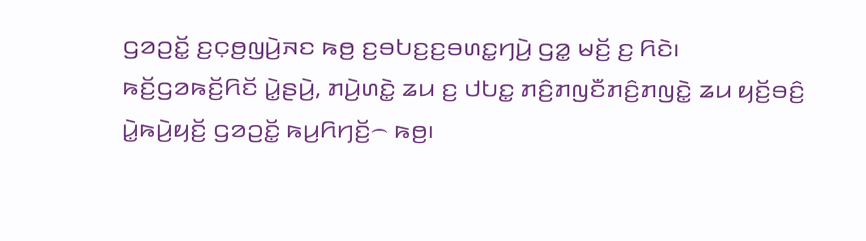ꤞꤤꤑꤢꤩ꤭ ꤢ꤬ꤍ꤫ꤥ꤬ꤜꤣꤧ꤬ꤏꤢ ꤒꤥ꤬ ꤢ꤬ꤋꤝꤢ꤬ꤢ꤬ꤋꤛꤢ꤭ꤚꤣꤧ꤬ ꤞꤤ꤭ ꤗꤢꤩ꤬ ꤢ꤬ ꤖꤢꤧ꤯
ꤒꤢꤩ꤬ꤞꤤꤒꤢꤩ꤬ꤖꤢꤩ ꤣꤧ꤭ꤔꤣꤧ꤬, ꤊꤣꤧ꤬ꤛꤢꤧ꤭ ꤘꤣ ꤢ꤬ ꤓꤝꤢ꤭ ꤊꤢꤨ꤬ꤊꤜꤢꤪꤊꤢꤨ꤬ꤊꤜꤢꤧ꤭ ꤘꤣ ꤟꤢꤩ꤬ꤋꤢꤨ꤬ ꤣꤧ꤭ꤒꤣꤧ꤬ꤟꤢꤩ꤬ ꤞꤤꤑꤢꤩ꤭ ꤒꤣ꤬ꤖꤚꤢꤩ꤬꤮ ꤒꤥ꤬꤯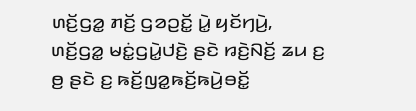ꤛꤢꤩ꤬ꤞꤤ꤭ ꤊꤢꤩ꤬ ꤞꤤꤑꤢꤩ꤭ ꤣꤧ꤭ ꤟꤢꤩꤚꤣꤧ꤬, ꤛꤢꤩ꤬ꤞꤤ꤭ ꤗꤢꤦ꤭ꤞꤣꤧ꤭ꤓꤢꤧ꤬ ꤔꤢꤧ ꤙꤢꤧ꤬ꤡꤢꤩ꤬ ꤘꤣ ꤢ꤬ ꤥ꤬ ꤔꤢꤧ ꤢ꤬ ꤒꤢꤩ꤬ꤜꤤ꤭ꤒꤢꤩ꤬ꤒꤣꤧ꤬ꤋꤢꤩ꤭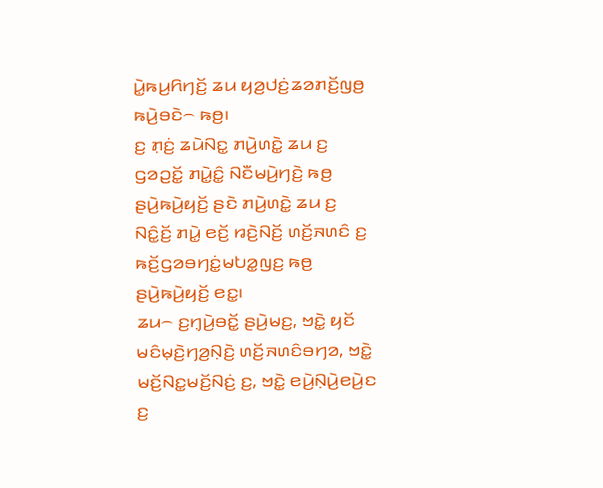ꤣꤧ꤭ꤒꤣ꤬ꤖꤚꤢꤩ꤬ ꤘꤣ ꤟꤤ꤬ꤓꤢꤦ꤬ꤘꤤꤊꤢꤩ꤬ꤜꤥ꤬ ꤒꤣꤧ꤬ꤋꤢꤧ꤮ ꤒꤥ꤬꤯
ꤢ꤬ ꤊ꤫ꤢꤦ꤬ ꤘꤣꤧꤡꤢ꤭ ꤊꤣꤧ꤬ꤛꤢꤧ꤭ ꤘꤣ ꤢ꤬ ꤞꤤꤑꤢꤩ꤭ ꤊꤣꤧ꤭ꤢꤨ꤭ ꤡꤢꤪꤗꤣꤧ꤬ꤚꤢꤧ꤬ ꤒꤥ꤬ ꤔꤣꤧ꤬ꤒꤣꤧ꤬ꤟꤢꤩ꤬ ꤔꤢꤧ ꤊꤣꤧ꤬ꤛꤢꤧ꤭ ꤘꤣ ꤢ꤬ ꤡꤢꤨ꤭ꤢꤩ꤬ ꤊꤣꤧ꤭ ꤕꤢꤩ꤬ ꤙꤢꤧ꤬ꤡꤢꤩ꤬ ꤛꤢꤩ꤬ꤏꤛꤢꤨ ꤢ꤬ ꤒꤢꤩ꤬ꤞꤤꤋꤚꤢꤦ꤭ꤗꤝꤤ꤭ꤜꤢ꤬ ꤒꤥ꤬ ꤔꤣꤧ꤬ꤒꤣꤧ꤬ꤟꤢꤩ꤬ ꤕꤢ꤭꤯
ꤘꤣ꤮ ꤢ꤬ꤚ꤫ꤣꤧ꤬ꤋꤢꤩ꤭ ꤔꤣꤧ꤬ꤗꤢ꤬, ꤠꤢꤧ꤭ ꤟꤢꤩ ꤗꤢꤨꤗ꤫ꤢꤧ꤬ꤚꤤ꤬ꤡ꤫ꤢꤧ꤬ ꤛꤢꤩ꤬ꤏꤛꤢꤨꤋꤚꤤ, ꤠꤢꤧ꤭ ꤗꤢꤩ꤬ꤡꤢ꤭ꤗꤢꤩ꤬ꤡꤢꤦ꤬ ꤢ꤬, ꤠꤢꤧ꤭ ꤕꤣꤧ꤬ꤡ꤫ꤣꤧ꤬ꤕꤣꤧ꤬ꤢ ꤢ꤬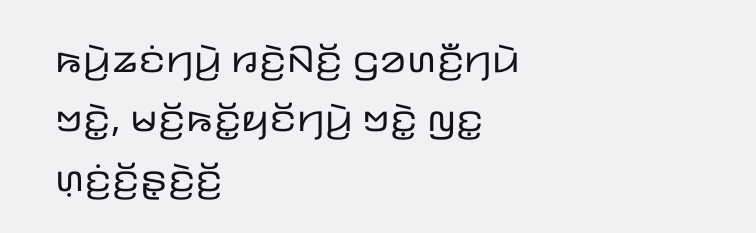ꤒꤣꤧ꤬ꤘꤢꤦꤚꤣꤧ꤬ ꤙꤢꤧ꤬ꤡꤢꤩ꤬ ꤞꤤꤛꤢꤪ꤬ꤚꤣꤧ ꤠꤢꤧ꤭, ꤗꤢꤩ꤬ꤒꤢꤩ꤭ꤟꤢꤩꤚꤣꤧ꤬ ꤠꤢꤧ꤭ ꤜꤢ꤭ ꤛ꤫ꤢꤦ꤬ꤢꤩ꤬ꤔ꤫ꤢꤧ꤬ꤢꤩ꤬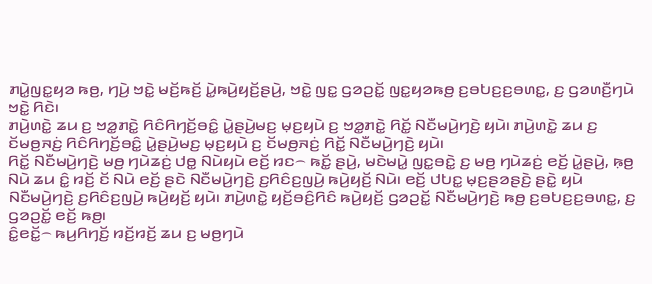ꤊꤣꤧ꤭ꤜꤢ꤭ꤟꤤ ꤒꤥ꤬, ꤚꤣꤧ꤬ ꤠꤢꤧ꤭ ꤗꤢꤩ꤬ꤒꤢꤩ꤬ ꤣꤧ꤭ꤒꤣꤧ꤬ꤟꤢꤩ꤬ꤔꤣꤧ꤬, ꤠꤢꤧ꤭ ꤜꤢ꤭ ꤞꤤꤑꤢꤩ꤭ ꤜꤢ꤭ꤟꤤꤒꤥ꤬ ꤢ꤬ꤋꤝꤢ꤬ꤢ꤬ꤋꤛꤢ꤭, ꤢ꤬ ꤞꤤꤛꤢꤪ꤬ꤚꤣꤧ ꤠꤢꤧ꤭ ꤖꤢꤧ꤯
ꤊꤣꤧ꤬ꤛꤢꤧ꤭ ꤘꤣ ꤢ꤬ ꤠꤤ꤭ꤊꤢꤧ꤭ ꤖꤢꤨꤖꤚꤢꤩ꤬ꤋꤢꤨ꤭ ꤣꤧ꤭ꤔꤣꤧ꤬ꤗꤢ꤬ ꤗ꤫ꤢ꤬ꤟꤣꤧ ꤢ꤬ ꤠꤤ꤭ꤊꤢꤧ꤭ ꤖꤢꤩ꤭ ꤡꤢꤪꤗꤣꤧ꤬ꤚꤢꤧ꤬ ꤟꤣꤧ꤯ ꤊꤣꤧ꤬ꤛꤢꤧ꤭ ꤘꤣ ꤢ꤬ ꤢꤩꤗꤥ꤬ꤏꤢꤦ꤬ ꤖꤢꤨꤖꤚꤢꤩ꤬ꤋꤢꤨ꤭ ꤣꤧ꤭ꤔꤣꤧ꤬ꤗꤢ꤬ ꤗ꤫ꤢ꤬ꤟꤣꤧ ꤢ꤬ ꤢꤩꤗꤥ꤬ꤏꤢꤦ꤬ ꤖꤢꤩ꤭ ꤡꤢꤪꤗꤣꤧ꤬ꤚꤢꤧ꤬ ꤟꤣꤧ꤯
ꤖꤢꤩ꤭ ꤡꤢꤪꤗꤣꤧ꤬ꤚꤢꤧ꤬ ꤗꤥ꤬ ꤚꤣꤧꤘꤢꤦ꤬ ꤓꤥ꤭ ꤡꤣꤧꤟꤣꤧ ꤕꤢꤩ꤬ ꤙꤢ꤮ ꤒꤢꤩ꤭ ꤔꤣꤧ꤬, ꤗꤢꤧꤗꤣꤧ꤭ ꤜꤢ꤭ꤋꤢꤧ꤭ ꤢ꤬ ꤗꤥ꤬ ꤚꤣꤧꤘꤢꤦ꤬ ꤕꤢꤩ꤬ ꤣꤧ꤭ꤔꤣꤧ꤬, ꤒ꤫ꤥ꤬ ꤡꤣꤧ ꤘꤣ ꤢꤨ꤭ ꤙꤢꤩ꤬ ꤢꤩ ꤡꤣꤧ ꤕꤢꤩ꤬ ꤔꤢꤧ ꤡꤢꤪꤗꤣꤧ꤬ꤚꤢꤧ꤬ ꤢ꤬ꤖꤢꤨꤢ꤬ꤜꤣꤧ꤬ ꤒꤣꤧ꤬ꤟꤢꤩ꤬ ꤡꤣꤧ꤯ ꤕꤢꤩ꤬ ꤓꤝꤢ꤭ ꤗ꤫ꤢ꤬ꤔꤤꤔꤢꤧ꤬ ꤔꤢꤧ꤭ ꤟꤣꤧ ꤡꤢꤪꤗꤣꤧ꤬ꤚꤢꤧ꤬ ꤢ꤬ꤖꤢꤨꤢ꤬ꤜꤣꤧ꤬ ꤒꤣꤧ꤬ꤟꤢꤩ꤬ ꤟꤣꤧ꤯ ꤊꤣꤧ꤬ꤛꤢꤧ꤭ ꤟꤢꤩ꤬ꤋꤢꤨ꤬ꤖꤢꤨ ꤒꤣꤧ꤬ꤟꤢꤩ꤬ ꤞꤤꤑꤢꤩ꤭ ꤡꤢꤪꤗꤣꤧ꤬ꤚꤢꤧ꤬ ꤒꤥ꤬ ꤢ꤬ꤋꤝꤢ꤬ꤢ꤬ꤋꤛꤢ꤭, ꤢ꤬ ꤞꤤꤑꤢꤩ꤭ ꤕꤢꤩ꤬ ꤒꤥ꤬꤯
ꤢꤨ꤭ꤕꤢꤩ꤭꤮ ꤒꤣ꤬ꤖꤚꤢꤩ꤬ ꤙꤢꤩ꤬ꤙꤢꤩ꤬ ꤘꤣ ꤢ꤬ ꤗꤥ꤬ꤚꤣꤧ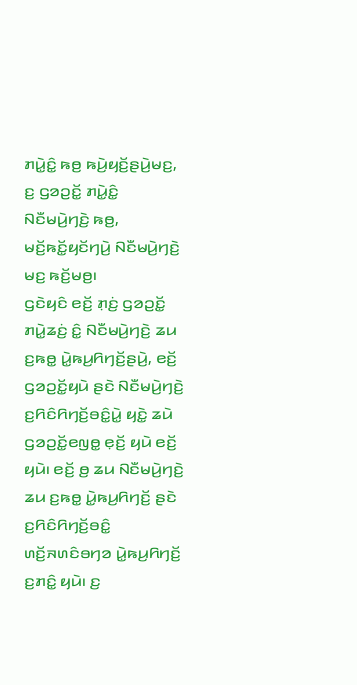ꤊꤣꤧ꤭ꤢꤨ꤭ ꤒꤥ꤬ ꤒꤣꤧ꤬ꤟꤢꤩ꤬ꤔꤣꤧ꤬ꤗꤢ꤬, ꤢ꤬ ꤞꤤꤑꤢꤩ꤭ ꤊꤣꤧ꤭ꤢꤨ꤭ ꤡꤢꤪꤗꤣꤧ꤬ꤚꤢꤧ꤬ ꤒꤥ꤬, ꤗꤢꤩ꤬ꤒꤢꤩ꤭ꤟꤢꤩꤚꤣꤧ꤬ ꤡꤢꤪꤗꤣꤧ꤬ꤚꤢꤧ꤬ ꤗꤢ꤬ ꤒꤢꤩ꤬ꤗꤥ꤬꤯
ꤞꤢꤧꤟꤢꤨ ꤕꤢꤩ꤬ ꤊ꤫ꤢꤦ꤬ ꤞꤤꤑꤢꤩ꤭ ꤊꤣꤧ꤭ꤘꤢꤦ꤬ ꤢꤨ꤭ ꤡꤢꤪꤗꤣꤧ꤬ꤚꤢꤧ꤬ ꤘꤣ ꤢ꤬ꤒꤥ꤭ ꤣꤧ꤭ꤒꤣ꤬ꤖꤚꤢꤩ꤬ꤔꤣꤧ꤬, ꤕꤢꤩ꤬ ꤞꤤꤑꤢꤩ꤭ꤟꤣꤧ ꤔꤢꤧ ꤡꤢꤪꤗꤣꤧ꤬ꤚꤢꤧ꤬ ꤢ꤬ꤖꤢꤨꤖꤚꤢꤩ꤬ꤋꤢꤨ꤭ꤣꤧ꤭ ꤟꤢꤧ꤭ ꤘꤣꤧ ꤞꤤꤑꤢꤩ꤭ꤕꤜꤥ꤭ ꤕ꤫ꤢꤩ꤬ ꤟꤣꤧ ꤕꤢꤩ꤬ ꤟꤣꤧ꤯ ꤕꤢꤩ꤬ ꤥ꤬ ꤘꤣ ꤡꤢꤪꤗꤣꤧ꤬ꤚꤢꤧ꤬ ꤘꤣ ꤢ꤬ꤒꤥ꤭ ꤣꤧ꤭ꤒꤣ꤬ꤖꤚꤢꤩ꤬ ꤔꤢꤧ ꤢ꤬ꤖꤢꤨꤖꤚꤢꤩ꤬ꤋꤢꤨ꤭ ꤛꤢꤩ꤬ꤏꤛꤢꤨꤋꤚꤤ ꤣꤧ꤭ꤒꤣ꤬ꤖꤚꤢꤩ꤬ ꤢ꤬ꤊꤢꤨ꤭ ꤟꤣꤧ꤯ ꤢ꤬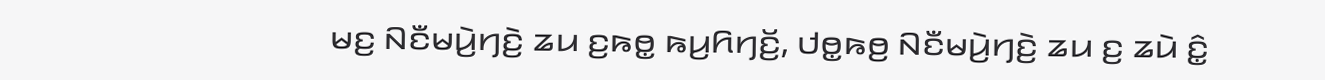ꤗꤢ꤬ ꤡꤢꤪꤗꤣꤧ꤬ꤚꤢꤧ꤬ ꤘꤣ ꤢ꤬ꤒꤥ꤭ ꤒꤣ꤬ꤖꤚꤢꤩ꤬, ꤓꤥ꤭ꤒꤥ꤬ ꤡꤢꤪꤗꤣꤧ꤬ꤚꤢꤧ꤬ ꤘꤣ ꤢ꤬ ꤘꤣꤧ ꤢꤨ꤭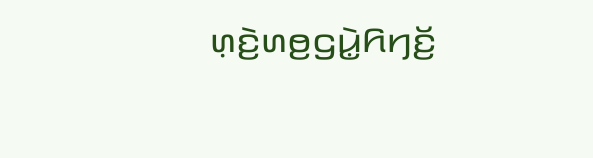ꤛ꤫ꤢꤧ꤬ꤛꤥ꤬ꤞꤣꤧ꤭ꤖꤚꤢꤩ꤬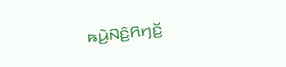ꤒꤣꤧ꤬ꤡꤢꤨ꤬ꤖꤚꤢꤩ꤬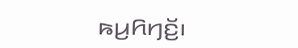ꤒꤣ꤬ꤖꤚꤢꤩ꤬꤯